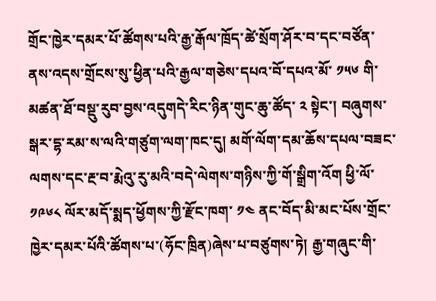གྲོང་ཁྱེར་དམར་པོ་ཚོགས་པའི་རྒྱ་རྒོལ་ཁྲོད་ཚེ་སྲོག་ཤོར་བ་དང་བཙོན་ནས་འདས་གྲོངས་སུ་ཕྱིན་པའི་རྒྱལ་གཅེས་དཔའ་བོ་དཔའ་མོ་ ༡༥༦ གི་མཚན་ཐོ་བསྡུ་རུབ་བྱས་འདུགདེ་རིང་ཉིན་གུང་ཆུ་ཚོད་ ༢ སྟེང་། བཞུགས་སྒར་དྷ་རམ་ས་ལའི་གཙུག་ལག་ཁང་དུ། མགོ་ལོག་དམ་ཆོས་དཔལ་བཟང་ལགས་དང་རྔ་བ་རྨེའུ་རུ་མའི་བདེ་ལེགས་གཉིས་ཀྱི་གོ་སྒྲིག་འོག ཕྱི་ལོ་ ༡༩༦༨ ལོར་མདོ་སྨད་ཕྱོགས་ཀྱི་རྫོང་ཁག་ ༡༤ ནང་བོད་མི་མང་པོས་གྲོང་ཁྱེར་དམར་པོའི་ཚོགས་པ་(ཧོང་ཁྲིན)ཞེས་པ་བཙུགས་ཏེ། རྒྱ་གཞུང་གི་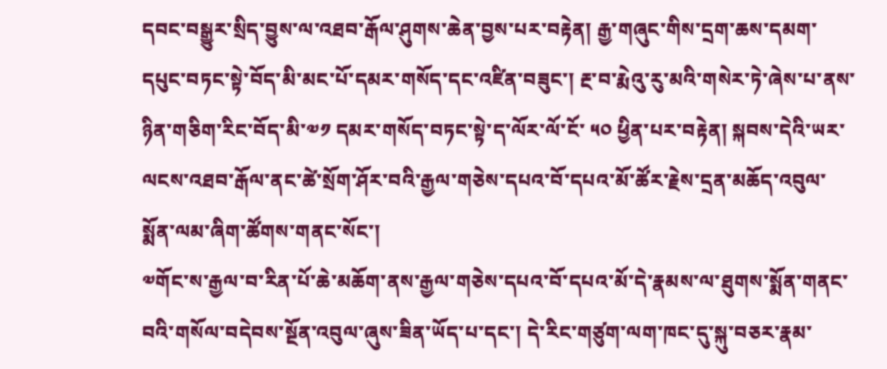དབང་བསྒྱུར་སྲིད་བྱུས་ལ་འཐབ་རྒོལ་ཤུགས་ཆེན་བྱས་པར་བརྟེན། རྒྱ་གཞུང་གིས་དྲག་ཆས་དམག་དཔུང་བཏང་སྟེ་བོད་མི་མང་པོ་དམར་གསོད་དང་འཛིན་བཟུང་། རྔ་བ་རྨེའུ་རུ་མའི་གསེར་ཏེ་ཞེས་པ་ནས་ཉིན་གཅིག་རིང་བོད་མི་༧༡ དམར་གསོད་བཏང་སྟེ་ད་ལོར་ལོ་ངོ་ ༥༠ ཕྱིན་པར་བརྟེན། སྐབས་དེའི་ཡར་ལངས་འཐབ་རྒོལ་ནང་ཚེ་སྲོག་ཤོར་བའི་རྒྱལ་གཅེས་དཔའ་བོ་དཔའ་མོ་ཚོར་རྗེས་དྲན་མཆོད་འབུལ་སྨོན་ལམ་ཞིག་ཚོགས་གནང་སོང་།
༧གོང་ས་རྒྱལ་བ་རིན་པོ་ཆེ་མཆོག་ནས་རྒྱལ་གཅེས་དཔའ་བོ་དཔའ་མོ་དེ་རྣམས་ལ་ཐུགས་སྨོན་གནང་བའི་གསོལ་བདེབས་སྔོན་འབུལ་ཞུས་ཟིན་ཡོད་པ་དང་། དེ་རིང་གཙུག་ལག་ཁང་དུ་སྐུ་བཅར་རྣམ་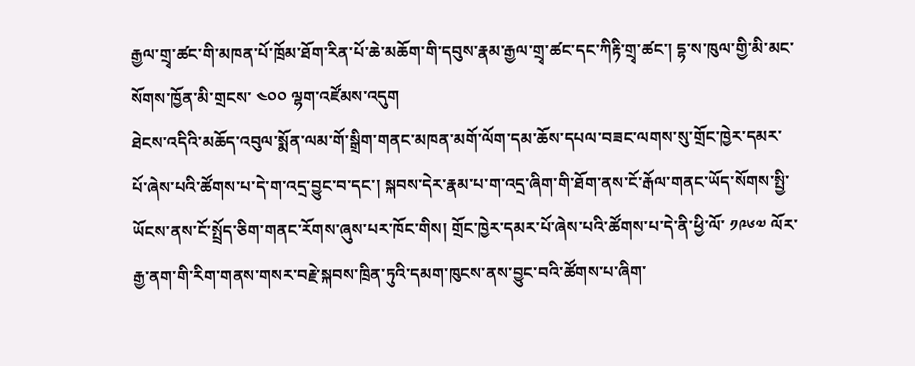རྒྱལ་གྲྭ་ཚང་གི་མཁན་པོ་ཁྲོམ་ཐོག་རིན་པོ་ཆེ་མཆོག་གི་དབུས་རྣམ་རྒྱལ་གྲྭ་ཚང་དང་ཀིརྟི་གྲྭ་ཚང་། དྷ་ས་ཁུལ་གྱི་མི་མང་སོགས་ཁྱོན་མི་གྲངས་ ༤༠༠ ལྷག་འཛོམས་འདུག
ཐེངས་འདིའི་མཆོད་འབུལ་སྨོན་ལམ་གོ་སྒྲིག་གནང་མཁན་མགོ་ལོག་དམ་ཆོས་དཔལ་བཟང་ལགས་སུ་གྲོང་ཁྱེར་དམར་པོ་ཞེས་པའི་ཚོགས་པ་དེ་ག་འདྲ་བྱུང་བ་དང་། སྐབས་དེར་རྣམ་པ་ག་འདྲ་ཞིག་གི་ཐོག་ནས་ངོ་རྒོལ་གནང་ཡོད་སོགས་སྤྱི་ཡོངས་ནས་ངོ་སྤྲོད་ཅིག་གནང་རོགས་ཞུས་པར་ཁོང་གིས། གྲོང་ཁྱེར་དམར་པོ་ཞེས་པའི་ཚོགས་པ་དེ་ནི་ཕྱི་ལོ་ ༡༩༦༧ ལོར་རྒྱ་ནག་གི་རིག་གནས་གསར་བརྗེ་སྐབས་ཁྲིན་ཏུའི་དམག་ཁུངས་ནས་བྱུང་བའི་ཚོགས་པ་ཞིག་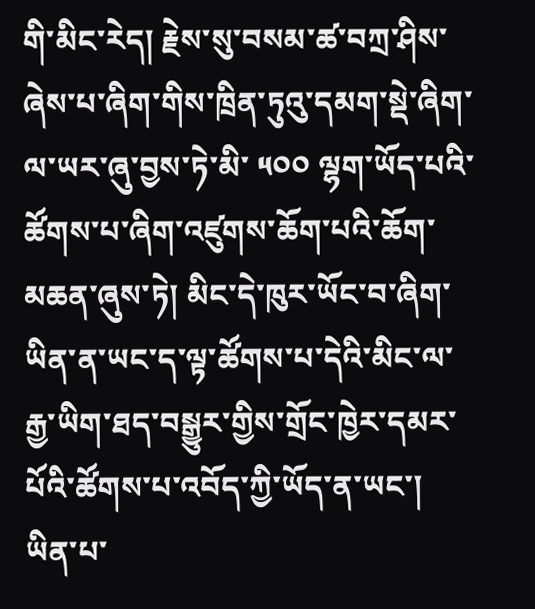གི་མིང་རེད། རྗེས་སུ་བསམ་ཚ་བཀྲ་ཤིས་ཞེས་པ་ཞིག་གིས་ཁྲིན་ཏུའུ་དམག་སྡེ་ཞིག་ལ་ཡར་ཞུ་བྱས་ཏེ་མི་ ༥༠༠ ལྷག་ཡོད་པའི་ཚོགས་པ་ཞིག་འཛུགས་ཆོག་པའི་ཆོག་མཆན་ཞུས་ཏེ། མིང་དེ་ཁུར་ཡོང་བ་ཞིག་ཡིན་ན་ཡང་ད་ལྟ་ཚོགས་པ་དེའི་མིང་ལ་རྒྱ་ཡིག་ཐད་བསྒྱུར་གྱིས་གྲོང་ཁྱེར་དམར་པོའི་ཚོགས་པ་འབོད་ཀྱི་ཡོད་ན་ཡང་། ཡིན་པ་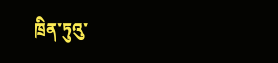ཁྲིན་ཏུའུ་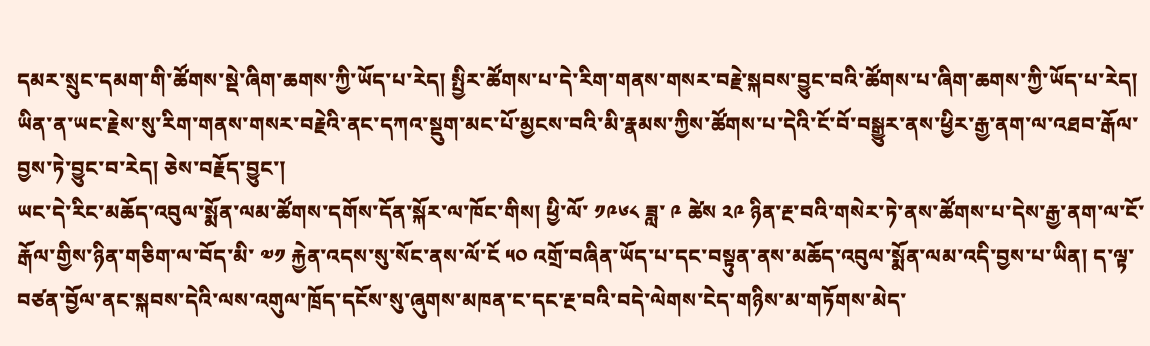དམར་སྲུང་དམག་གི་ཚོགས་སྡེ་ཞིག་ཆགས་ཀྱི་ཡོད་པ་རེད། སྤྱིར་ཚོགས་པ་དེ་རིག་གནས་གསར་བརྗེ་སྐབས་བྱུང་བའི་ཚོགས་པ་ཞིག་ཆགས་ཀྱི་ཡོད་པ་རེད། ཡིན་ན་ཡང་རྗེས་སུ་རིག་གནས་གསར་བརྗེའི་ནང་དཀའ་སྡུག་མང་པོ་མྱངས་བའི་མི་རྣམས་ཀྱིས་ཚོགས་པ་དེའི་ངོ་བོ་བསྒྱུར་ནས་ཕྱིར་རྒྱ་ནག་ལ་འཐབ་རྒོལ་བྱས་ཏེ་བྱུང་བ་རེད། ཅེས་བརྗོད་བྱུང་།
ཡང་དེ་རིང་མཆོད་འབུལ་སྨོན་ལམ་ཚོགས་དགོས་དོན་སྐོར་ལ་ཁོང་གིས། ཕྱི་ལོ་ ༡༩༦༨ ཟླ་ ༩ ཚེས ༢༩ ཉིན་རྔ་བའི་གསེར་ཏེ་ནས་ཚོགས་པ་དེས་རྒྱ་ནག་ལ་ངོ་རྒོལ་གྱིས་ཉིན་གཅིག་ལ་བོད་མི་ ༧༡ རྐྱེན་འདས་སུ་སོང་ནས་ལོ་ངོ ༥༠ འགྲོ་བཞིན་ཡོད་པ་དང་བསྟུན་ནས་མཆོད་འབུལ་སྨོན་ལམ་འདི་བྱས་པ་ཡིན། ད་ལྟ་བཙན་བྱོལ་ནང་སྐབས་དེའི་ལས་འགུལ་ཁྲོད་དངོས་སུ་ཞུགས་མཁན་ང་དང་རྔ་བའི་བདེ་ལེགས་ངེད་གཉིས་མ་གཏོགས་མེད་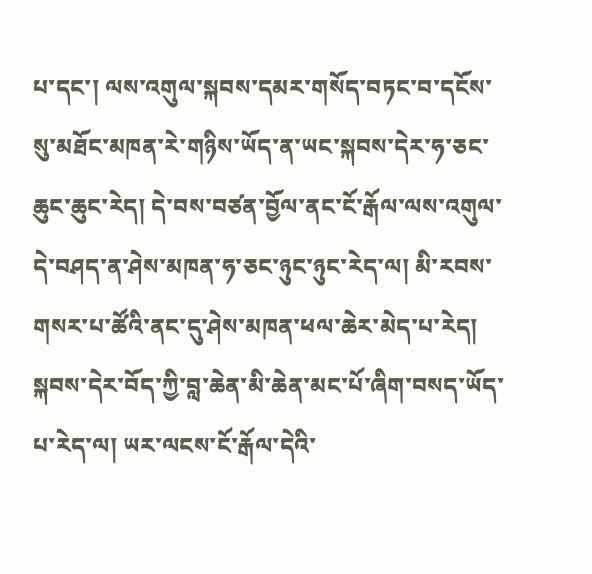པ་དང་། ལས་འགུལ་སྐབས་དམར་གསོད་བཏང་བ་དངོས་སུ་མཐོང་མཁན་རེ་གཉིས་ཡོད་ན་ཡང་སྐབས་དེར་ཧ་ཅང་ཆུང་ཆུང་རེད། དེ་བས་བཙན་བྱོལ་ནང་ངོ་རྒོལ་ལས་འགུལ་དེ་བཤད་ན་ཤེས་མཁན་ཧ་ཅང་ཉུང་ཉུང་རེད་ལ། མི་རབས་གསར་པ་ཚོའི་ནང་དུ་ཤེས་མཁན་ཕལ་ཆེར་མེད་པ་རེད། སྐབས་དེར་བོད་ཀྱི་བླ་ཆེན་མི་ཆེན་མང་པོ་ཞིག་བསད་ཡོད་པ་རེད་ལ། ཡར་ལངས་ངོ་རྒོལ་དེའི་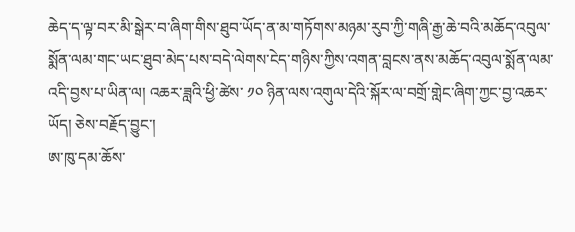ཆེད་ད་ལྟ་བར་མི་སྒེར་བ་ཞིག་གིས་ཐུབ་ཡོད་ན་མ་གཏོགས་མཉམ་རུབ་ཀྱི་གཞི་རྒྱ་ཆེ་བའི་མཆོད་འབུལ་སྨོན་ལམ་གང་ཡང་ཐུབ་མེད་པས་བདེ་ལེགས་ངེད་གཉིས་ཀྱིས་འགན་བླངས་ནས་མཆོད་འབུལ་སྨོན་ལམ་འདི་བྱས་པ་ཡིན་ལ། འཆར་ཟླའི་ཕྱི་ཚེས་ ༡༠ ཉིན་ལས་འགུལ་དེའི་སྐོར་ལ་བགྲོ་གླེང་ཞིག་ཀྱང་བྱ་འཆར་ཡོད། ཅེས་བརྗོད་བྱུང་།
ཨ་ཁུ་དམ་ཆོས་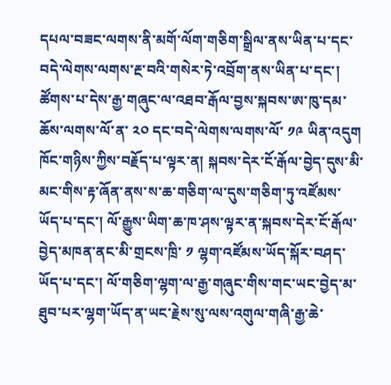དཔལ་བཟང་ལགས་ནི་མགོ་ལོག་གཅིག་སྒྲིལ་ནས་ཡིན་པ་དང་བདེ་ལེགས་ལགས་རྔ་བའི་གསེར་ཏེ་འབྲོག་ནས་ཡིན་པ་དང་། ཚོགས་པ་དེས་རྒྱ་གཞུང་ལ་འཐབ་རྒོལ་བྱས་སྐབས་ཨ་ཁུ་དམ་ཆོས་ལགས་ལོ་ན་ ༢༠ དང་བདེ་ལེགས་ལགས་ལོ་ ༡༩ ཡིན་འདུག ཁོང་གཉིས་ཀྱིས་བརྗོད་པ་ལྟར་ན། སྐབས་དེར་ངོ་རྒོལ་བྱེད་དུས་མི་མང་གིས་རྟ་ཞོན་ནས་ས་ཆ་གཅིག་ལ་དུས་གཅིག་ཏུ་འཛོམས་ཡོད་པ་དང་། ལོ་རྒྱུས་ཡིག་ཆ་ཁ་ཤས་ལྟར་ན་སྐབས་དེར་ངོ་རྒོལ་བྱེད་མཁན་ནང་མི་གྲངས་ཁྲི་ ༡ ལྷག་འཛོམས་ཡོད་སྐོར་བཤད་ཡོད་པ་དང་། ལོ་གཅིག་ལྷག་ལ་རྒྱ་གཞུང་གིས་གང་ཡང་བྱེད་མ་ཐུབ་པར་ལྷག་ཡོད་ན་ཡང་རྗེས་སུ་ལས་འགུལ་གཞི་རྒྱ་ཆེ་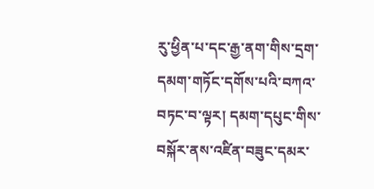རུ་ཕྱིན་པ་དང་རྒྱ་ནག་གིས་དྲག་དམག་གཏོང་དགོས་པའི་བཀའ་བཏང་བ་ལྟར། དམག་དཔུང་གིས་བསྐོར་ནས་འཛིན་བཟུང་དམར་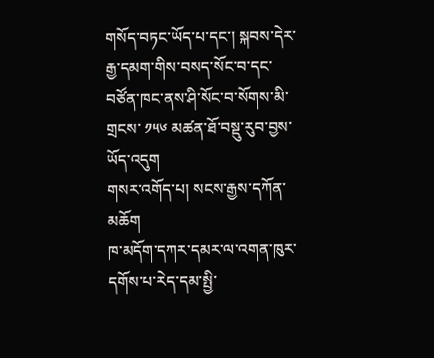གསོད་བཏང་ཡོད་པ་དང་། སྐབས་དེར་རྒྱ་དམག་གིས་བསད་སོང་བ་དང་བཙོན་ཁང་ནས་ཤི་སོང་བ་སོགས་མི་གྲངས་ ༡༥༦ མཚན་ཐོ་བསྡུ་རུབ་བྱས་ཡོད་འདུག
གསར་འགོད་པ། སངས་རྒྱས་དཀོན་མཆོག
ཁ་མདོག་དཀར་དམར་ལ་འགན་ཁུར་དགོས་པ་རེད་དམ་སྤྱི་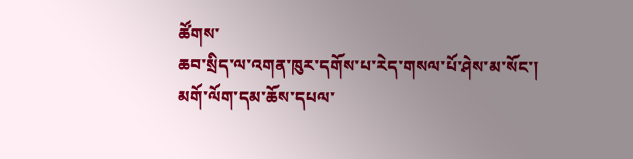ཚོགས་
ཆབ་སྲིད་ལ་འགན་ཁུར་དགོས་པ་རེད་གསལ་པོ་ཤེས་མ་སོང་།
མགོ་ལོག་དམ་ཆོས་དཔལ་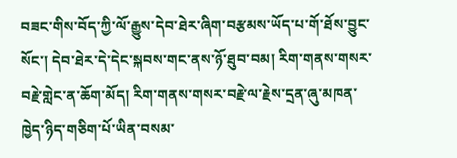བཟང་གིས་བོད་ཀྱི་ལོ་རྒྱུས་དེབ་ཐེར་ཞིག་བརྩམས་ཡོད་པ་གོ་ཐོས་བྱུང་སོང་། དེབ་ཐེར་དེ་དེང་སྐབས་གང་ནས་ཉོ་ཐུབ་བམ། རིག་གནས་གསར་བརྗེ་གླེང་ན་ཆོག་མོད། རིག་གནས་གསར་བརྗེ་ལ་རྗེས་དྲན་ཞུ་མཁན་ཁྱེད་ཉིད་གཅིག་པོ་ཡིན་བསམ་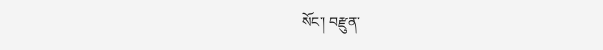སོང་། བརྫུན་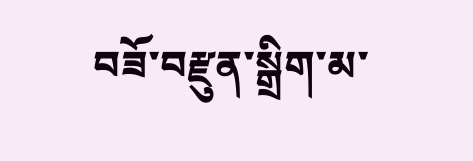བཟོ་བརྫུན་སྒྲིག་མ་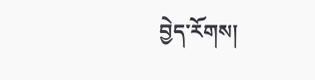བྱེད་རོགས།